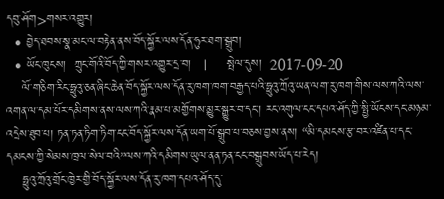དབུ་ཤོག>གསར་འགྱུར།
  • བྱེད་ཐབས་སྣ་མང་ལ་བརྟེན་ནས་བོད་སྐྱོར་ལས་དོན་ཧུར་ཐག་སྒྲུབ།
  • ཡོང་ཁུངས།  ཀྲུང་གོའི་བོད་ཀྱི་གསར་འགྱུར་དྲ་བ།   |     སྤེལ་དུས།  2017-09-20
    ལོ་གཅིག་རིང་ཧྥུའུ་ཅན་ཞིང་ཆེན་བོད་སྐྱོར་ལས་དོན་རུ་ཁག་ཁག་བརྒྱད་པའི་ཧྥུའུ་ཀྲོའུ་ཡན་ལག་རུ་ཁག་གིས་ལས་ཀའི་ལས་འགན་ལ་དམ་པོར་དམིགས་ནས་ལས་ཀའི་རྣམ་པ་མགྱོགས་མྱུར་སྒྱུར་བ་དང་། རང་འགུལ་ངང་དཔའ་ཤོད་ཀྱི་སྤྱི་ཡོངས་དང་མཉམ་འདྲེས་ཐུབ་པ། ཏན་ཏན་ཏིག་ཏིག་ངང་བོད་སྐྱོར་ལས་དོན་ཡག་པོ་སྒྲུབ་པ་བཅས་བྱས་ནས། “མི་དམངས་རྩ་བར་འཛིན་པ་དང་དམངས་ཀྱི་སེམས་ཁྲལ་སེལ་བའི”ལས་ཀའི་དམིགས་ཡུལ་ནན་ཏན་ངང་བསྒྲུབས་ཡོད་པ་རེད།
    ཧྥུའུ་ཀྲོའུ་གྲོང་ཁྱེར་གྱི་བོད་སྐྱོར་ལས་དོན་རུ་ཁག་དཔའ་ཤོད་དུ་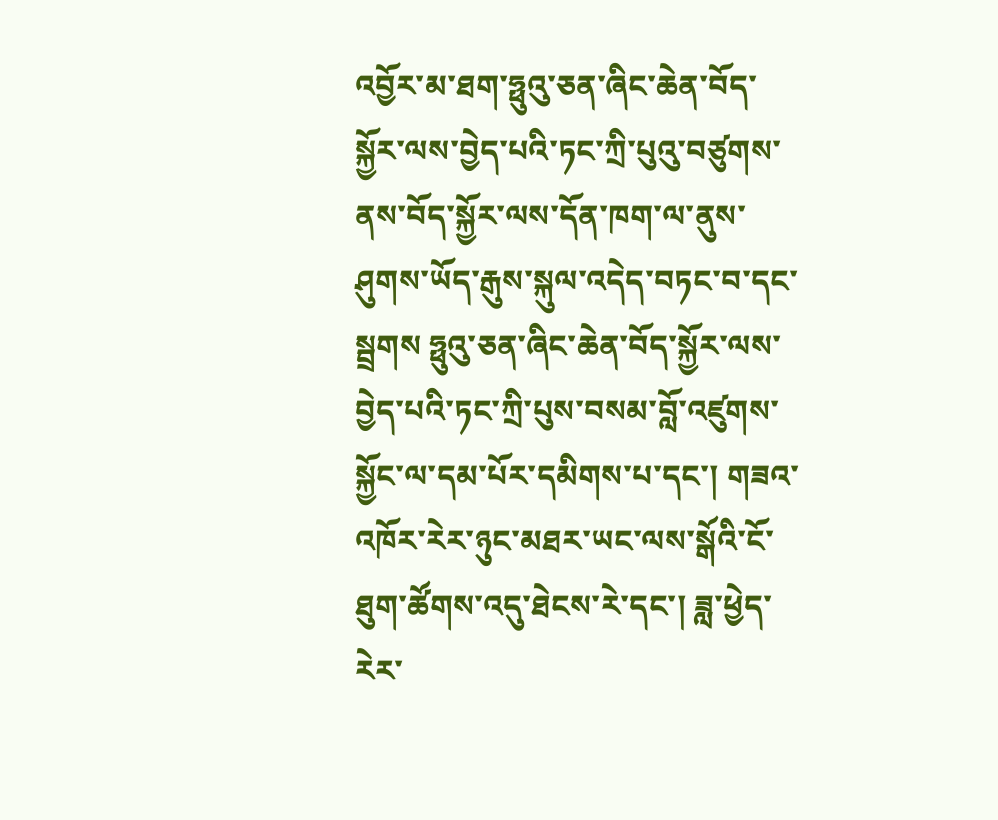འབྱོར་མ་ཐག་ཧྥུའུ་ཅན་ཞིང་ཆེན་བོད་སྐྱོར་ལས་བྱེད་པའི་ཏང་ཀྲི་པུའུ་བཙུགས་ནས་བོད་སྐྱོར་ལས་དོན་ཁག་ལ་ནུས་ཤུགས་ཡོད་རྒུས་སྐུལ་འདེད་བཏང་བ་དང་སྦྲགས ཧྥུའུ་ཅན་ཞིང་ཆེན་བོད་སྐྱོར་ལས་བྱེད་པའི་ཏང་ཀྲི་པུས་བསམ་བློ་འཛུགས་སྐྱོང་ལ་དམ་པོར་དམིགས་པ་དང་། གཟའ་འཁོར་རེར་ཉུང་མཐར་ཡང་ལས་སྒོའི་ངོ་ཐུག་ཚོགས་འདུ་ཐེངས་རེ་དང་། ཟླ་ཕྱེད་རེར་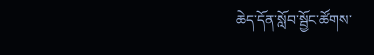ཆེད་དོན་སློབ་སྦྱོང་ཚོགས་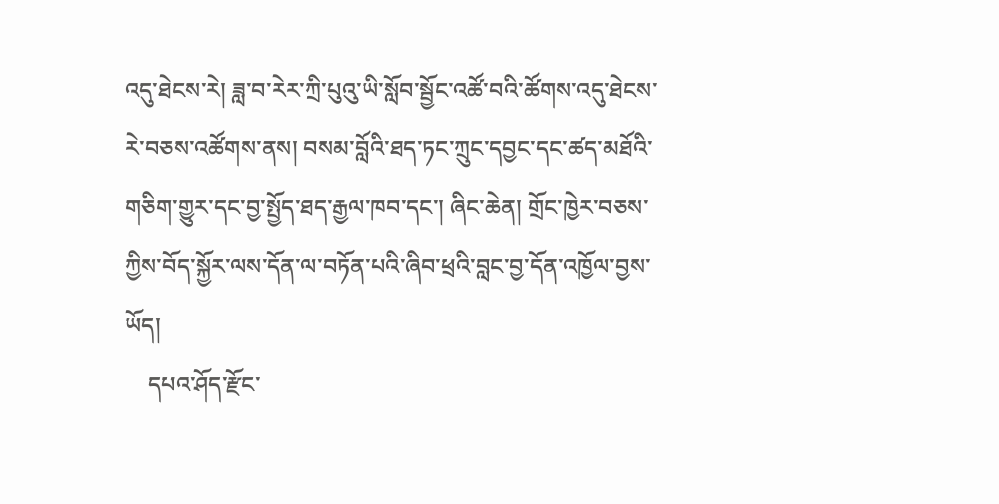འདུ་ཐེངས་རེ། ཟླ་བ་རེར་ཀྲི་པུའུ་ཡི་སློབ་སྦྱོང་འཚོ་བའི་ཚོགས་འདུ་ཐེངས་རེ་བཅས་འཚོགས་ནས། བསམ་བློའི་ཐད་ཏང་ཀྲུང་དབྱང་དང་ཚད་མཐོའི་གཅིག་གྱུར་དང་བྱ་སྤྱོད་ཐད་རྒྱལ་ཁབ་དང་། ཞིང་ཆེན། གྲོང་ཁྱེར་བཅས་ཀྱིས་བོད་སྐྱོར་ལས་དོན་ལ་བཏོན་པའི་ཞིབ་ཕྲའི་བླང་བྱ་དོན་འཁྱོལ་བྱས་ཡོད།
    དཔའ་ཤོད་རྫོང་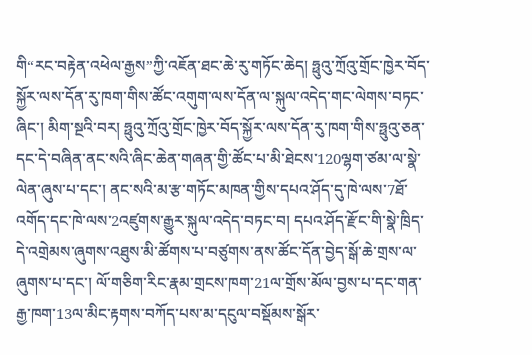གི“རང་བརྟེན་འཕེལ་རྒྱས”ཀྱི་འཇོན་ཐང་ཆེ་རུ་གཏོང་ཆེད། ཧྥུའུ་ཀྲོའུ་གྲོང་ཁྱེར་བོད་སྐྱོར་ལས་དོན་རུ་ཁག་གིས་ཚོང་འགུག་ལས་དོན་ལ་སྐུལ་འདེད་གང་ལེགས་བཏང་ཞིང་། མིག་སྔའི་བར། ཧྥུའུ་ཀྲོའུ་གྲོང་ཁྱེར་བོད་སྐྱོར་ལས་དོན་རུ་ཁག་གིས་ཧྥུའུ་ཅན་དང་དེ་བཞིན་ནང་སའི་ཞིང་ཆེན་གཞན་གྱི་ཚོང་པ་མི་ཐེངས་120ལྷག་ཙམ་ལ་སྣེ་ལེན་ཞུས་པ་དང་། ནང་སའི་མ་རྩ་གཏོང་མཁན་གྱིས་དཔའ་ཤོད་དུ་ཁེ་ལས་7ཐོ་འགོད་དང་ཁེ་ལས་2འཛུགས་རྒྱུར་སྐུལ་འདེད་བཏང་བ། དཔའ་ཤོད་རྫོང་གི་སྣེ་ཁྲིད་དེ་འགྲེམས་ཞུགས་འཐུས་མི་ཚོགས་པ་བཙུགས་ནས་ཚོང་དོན་བྱེད་སྒོ་ཆེ་གྲས་ལ་ཞུགས་པ་དང་། ལོ་གཅིག་རིང་རྣམ་གྲངས་ཁག་21ལ་གྲོས་མོལ་བྱས་པ་དང་གན་རྒྱ་ཁག་13ལ་མིང་རྟགས་བཀོད་པས་མ་དངུལ་བསྡོམས་སྒོར་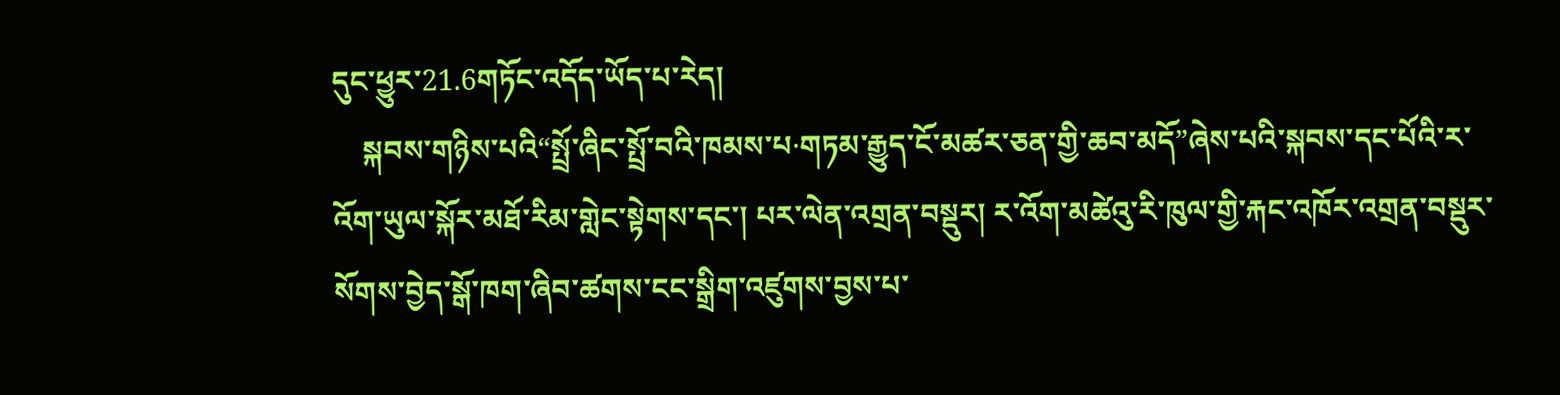དུང་ཕྱུར་21.6གཏོང་འདོད་ཡོད་པ་རེད།
    སྐབས་གཉིས་པའི“སྤྲོ་ཞིང་སྤྲོ་བའི་ཁམས་པ·གཏམ་རྒྱུད་ངོ་མཚར་ཅན་གྱི་ཆབ་མདོ”ཞེས་པའི་སྐབས་དང་པོའི་ར་འོག་ཡུལ་སྐོར་མཐོ་རིམ་གླེང་སྟེགས་དང་། པར་ལེན་འགྲན་བསྡུར། ར་འོག་མཚེའུ་རི་ཁུལ་གྱི་རྐང་འཁོར་འགྲན་བསྡུར་སོགས་བྱེད་སྒོ་ཁག་ཞིབ་ཚགས་ངང་སྒྲིག་འཛུགས་བྱས་པ་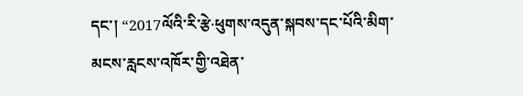དང་། “2017ལོའི་རི་རྩེ·ཕུགས་འདུན་སྐབས་དང་པོའི་མིག་མངས་རླངས་འཁོར་གྱི་འཐེན་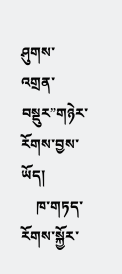ཤུགས་འགྲན་བསྡུར”གཉེར་རོགས་བྱས་ཡོད།
    ཁ་གཏད་རོགས་སྐྱོར་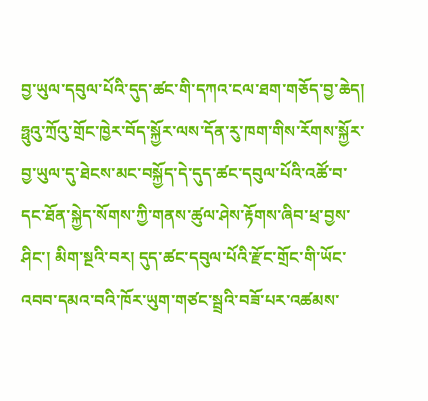བྱ་ཡུལ་དབུལ་པོའི་དུད་ཚང་གི་དཀའ་ངལ་ཐག་གཅོད་བྱ་ཆེད། ཧྥུའུ་ཀྲོའུ་གྲོང་ཁྱེར་བོད་སྐྱོར་ལས་དོན་རུ་ཁག་གིས་རོགས་སྐྱོར་བྱ་ཡུལ་དུ་ཐེངས་མང་བསྐྱོད་དེ་དུད་ཚང་དབུལ་པོའི་འཚོ་བ་དང་ཐོན་སྐྱེད་སོགས་ཀྱི་གནས་ཚུལ་ཤེས་རྟོགས་ཞིབ་ཕྲ་བྱས་ཤིང་། མིག་སྔའི་བར། དུད་ཚང་དབུལ་པོའི་རྫོང་གྲོང་གི་ཡོང་འབབ་དམའ་བའི་ཁོར་ཡུག་གཙང་སྦྲའི་བཟོ་པར་འཚམས་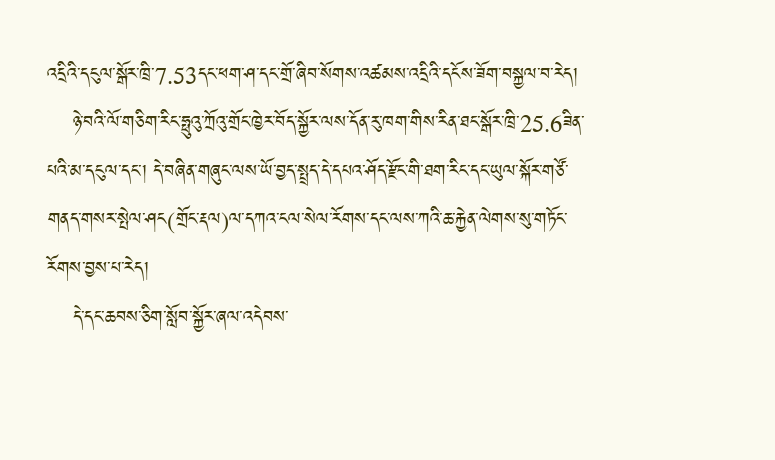འདྲིའི་དངུལ་སྒོར་ཁྲི་7.53དང་ཕག་ཤ་དང་གྲོ་ཞིབ་སོགས་འཚམས་འདྲིའི་དངོས་ཟོག་བསྐྱལ་བ་རེད།
    ཉེ་བའི་ལོ་གཅིག་རིང་ཧྥུའུ་ཀྲོའུ་གྲོང་ཁྱེར་བོད་སྐྱོར་ལས་དོན་རུ་ཁག་གིས་རིན་ཐང་སྒོར་ཁྲི་25.6ཟིན་པའི་མ་དངུལ་དང་། དེ་བཞིན་གཞུང་ལས་ཡོ་བྱད་སྤྲད་དེ་དཔའ་ཤོད་རྫོང་གི་ཐག་རིང་དང་ཡུལ་སྐོར་གཙོ་གནད་གསར་སྤེལ་ཤང(གྲོང་རྡལ)ལ་དཀའ་ངལ་སེལ་རོགས་དང་ལས་ཀའི་ཆ་རྐྱེན་ལེགས་སུ་གཏོང་རོགས་བྱས་པ་རེད།
    དེ་དང་ཆབས་ཅིག་སློབ་སྐྱོར་ཞལ་འདེབས་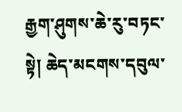རྒྱག་ཤུགས་ཆེ་རུ་བཏང་སྟེ། ཆེད་མངགས་དབུལ་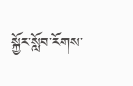སྐྱོར་སློབ་རོགས་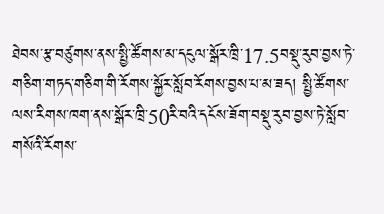ཐེབས་རྩ་བཙུགས་ནས་སྤྱི་ཚོགས་མ་དངུལ་སྒོར་ཁྲི་17.5བསྡུ་རུབ་བྱས་ཏེ་གཅིག་གཏད་གཅིག་གི་རོགས་སྐྱོར་སློབ་རོགས་བྱས་པ་མ་ཟད། སྤྱི་ཚོགས་ལས་རིགས་ཁག་ནས་སྒོར་ཁྲི་50རི་བའི་དངོས་ཟོག་བསྡུ་རུབ་བྱས་ཏེ་སློབ་གསོའི་རོགས་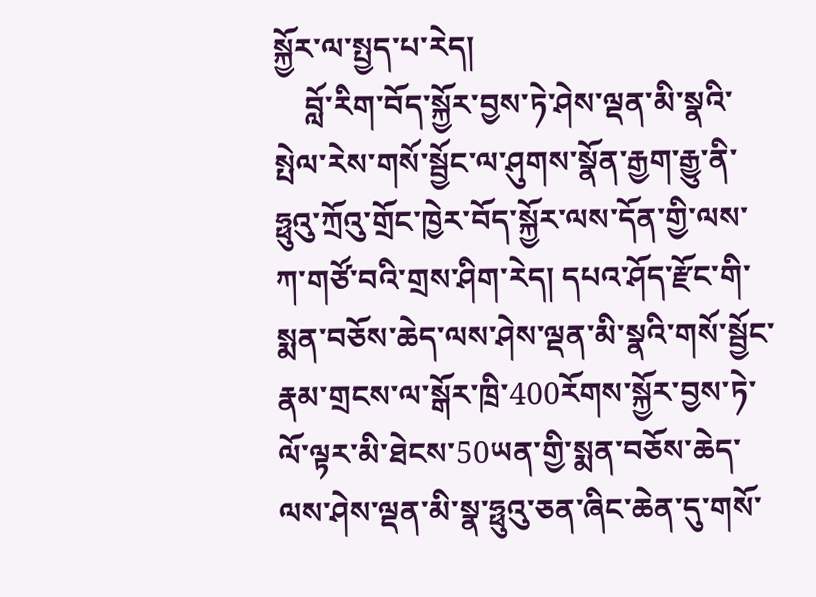སྐྱོར་ལ་སྤྱད་པ་རེད།
    བློ་རིག་བོད་སྐྱོར་བྱས་ཏེ་ཤེས་ལྡན་མི་སྣའི་སྤེལ་རེས་གསོ་སྦྱོང་ལ་ཤུགས་སྣོན་རྒྱག་རྒྱུ་ནི་ཧྥུའུ་ཀྲོའུ་གྲོང་ཁྱེར་བོད་སྐྱོར་ལས་དོན་གྱི་ལས་ཀ་གཙོ་བའི་གྲས་ཤིག་རེད། དཔའ་ཤོད་རྫོང་གི་སྨན་བཅོས་ཆེད་ལས་ཤེས་ལྡན་མི་སྣའི་གསོ་སྦྱོང་རྣམ་གྲངས་ལ་སྒོར་ཁྲི་400རོགས་སྐྱོར་བྱས་ཏེ་ལོ་ལྟར་མི་ཐེངས་50ཡན་གྱི་སྨན་བཅོས་ཆེད་ལས་ཤེས་ལྡན་མི་སྣ་ཧྥུའུ་ཅན་ཞིང་ཆེན་དུ་གསོ་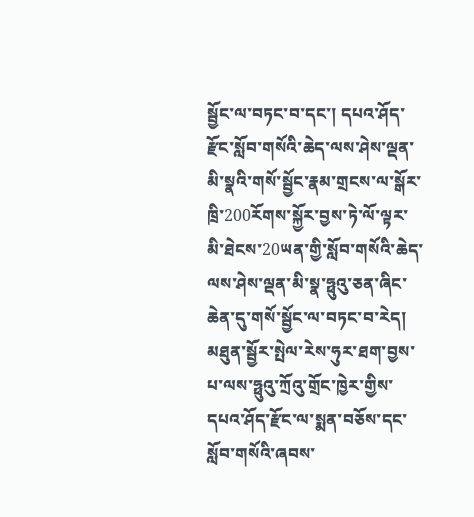སྦྱོང་ལ་བཏང་བ་དང་། དཔའ་ཤོད་རྫོང་སློབ་གསོའི་ཆེད་ལས་ཤེས་ལྡན་མི་སྣའི་གསོ་སྦྱོང་རྣམ་གྲངས་ལ་སྒོར་ཁྲི་200རོགས་སྐྱོར་བྱས་ཏེ་ལོ་ལྟར་མི་ཐེངས་20ཡན་གྱི་སློབ་གསོའི་ཆེད་ལས་ཤེས་ལྡན་མི་སྣ་ཧྥུའུ་ཅན་ཞིང་ཆེན་དུ་གསོ་སྦྱོང་ལ་བཏང་བ་རེད། མཐུན་སྦྱོར་སྤེལ་རེས་ཧུར་ཐག་བྱས་པ་ལས་ཧྥུའུ་ཀྲོའུ་གྲོང་ཁྱེར་གྱིས་དཔའ་ཤོད་རྫོང་ལ་སྨན་བཅོས་དང་སློབ་གསོའི་ཞབས་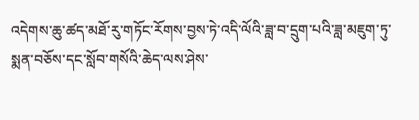འདེགས་ཆུ་ཚད་མཐོ་རུ་གཏོང་རོགས་བྱས་ཏེ་འདི་ལོའི་ཟླ་བ་དྲུག་པའི་ཟླ་མཇུག་ཏུ་སྨན་བཅོས་དང་སློབ་གསོའི་ཆེད་ལས་ཤེས་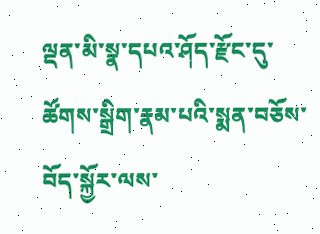ལྡན་མི་སྣ་དཔའ་ཤོད་རྫོང་དུ་ཚོགས་སྒྲིག་རྣམ་པའི་སྨན་བཅོས་བོད་སྐྱོར་ལས་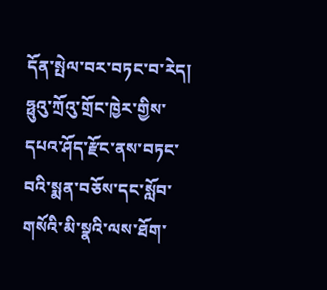དོན་སྤེལ་བར་བཏང་བ་རེད། ཧྥུའུ་ཀྲོའུ་གྲོང་ཁྱེར་གྱིས་དཔའ་ཤོད་རྫོང་ནས་བཏང་བའི་སྨན་བཅོས་དང་སློབ་གསོའི་མི་སྣའི་ལས་ཐོག་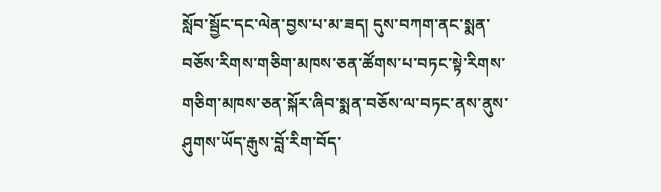སློབ་སྦྱོང་དང་ལེན་བྱས་པ་མ་ཟད། དུས་བཀག་ནང་སྨན་བཅོས་རིགས་གཅིག་མཁས་ཅན་ཚོགས་པ་བཏང་སྟེ་རིགས་གཅིག་མཁས་ཅན་སྐོར་ཞིབ་སྨན་བཅོས་ལ་བཏང་ནས་ནུས་ཤུགས་ཡོད་རྒུས་བློ་རིག་བོད་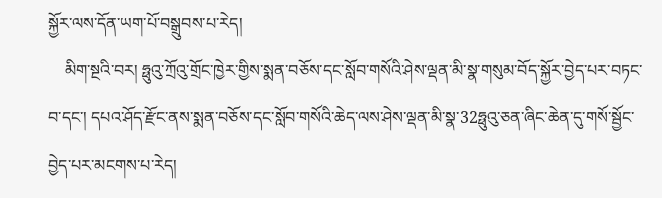སྐྱོར་ལས་དོན་ཡག་པོ་བསྒྲུབས་པ་རེད།
    མིག་སྔའི་བར། ཧྥུའུ་ཀྲོའུ་གྲོང་ཁྱེར་གྱིས་སྨན་བཅོས་དང་སློབ་གསོའི་ཤེས་ལྡན་མི་སྣ་གསུམ་བོད་སྐྱོར་བྱེད་པར་བཏང་བ་དང་། དཔའ་ཤོད་རྫོང་ནས་སྨན་བཅོས་དང་སློབ་གསོའི་ཆེད་ལས་ཤེས་ལྡན་མི་སྣ་32ཧྥུའུ་ཅན་ཞིང་ཆེན་དུ་གསོ་སྦྱོང་བྱེད་པར་མངགས་པ་རེད།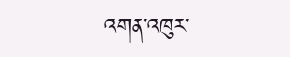འགན་འཁུར་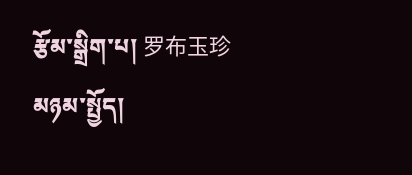རྩོམ་སྒྲིག་པ། 罗布玉珍
མཉམ་སྤྱོད།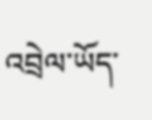འབྲེལ་ཡོད་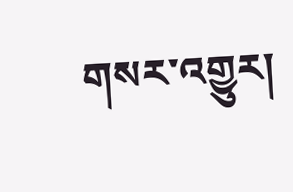གསར་འགྱུར།